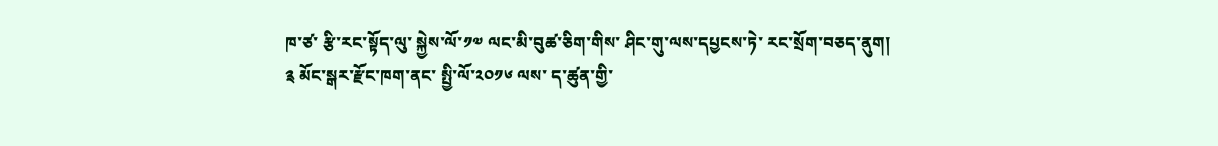ཁ་ཙ་ རྩི་རང་སྟོད་ལུ་ སྐྱེས་ལོ་༡༧ ལང་མི་བུཚ་ཅིག་གིས་ ཤིང་གུ་ལས་དཔྱངས་ཏེ་ རང་སྲོག་བཅད་ནུག།
༉ མོང་སྒར་རྫོང་ཁག་ནང་ སྤྱི་ལོ་༢༠༡༦ ལས་ ད་ཚུན་གྱི་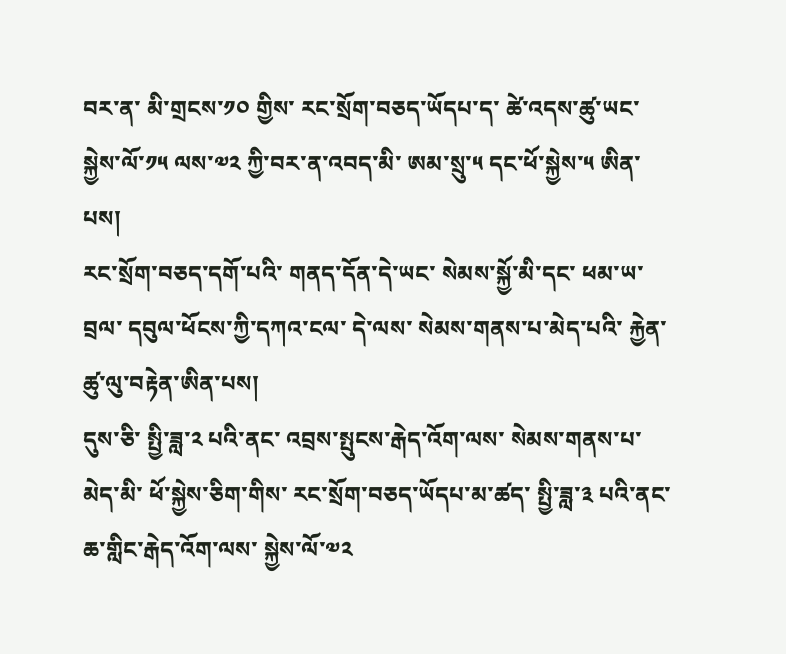བར་ན་ མི་གྲངས་༡༠ གྱིས་ རང་སྲོག་བཅད་ཡོདཔ་ད་ ཚེ་འདས་ཚུ་ཡང་ སྐྱེས་ལོ་༡༥ ལས་༧༢ ཀྱི་བར་ན་འབད་མི་ ཨམ་སྲུ་༥ དང་ཕོ་སྐྱེས་༥ ཨིན་པས།
རང་སྲོག་བཅད་དགོ་པའི་ གནད་དོན་དེ་ཡང་ སེམས་སྐྱོ་མི་དང་ ཕམ་ཡ་བྲལ་ དབུལ་ཕོངས་ཀྱི་དཀའ་ངལ་ དེ་ལས་ སེམས་གནས་པ་མེད་པའི་ རྐྱེན་ཚུ་ལུ་བརྟེན་ཨིན་པས།
དུས་ཅི་ སྤྱི་ཟླ་༢ པའི་ནང་ འབྲས་སྤུངས་རྒེད་འོག་ལས་ སེམས་གནས་པ་མེད་མི་ ཕོ་སྐྱེས་ཅིག་གིས་ རང་སྲོག་བཅད་ཡོདཔ་མ་ཚད་ སྤྱི་ཟླ་༣ པའི་ནང་ ཆ་གླིང་རྒེད་འོག་ལས་ སྐྱེས་ལོ་༧༢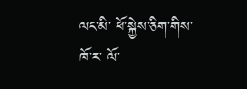ལང་མི་ ཕོ་སྐྱེས་ཅིག་གིས་ ཁོ་ར་ ལོ་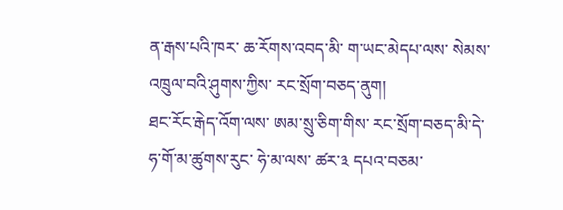ན་རྒས་པའི་ཁར་ ཆ་རོགས་འབད་མི་ ག་ཡང་མེདཔ་ལས་ སེམས་འཁྲུལ་བའི་ཤུགས་ཀྱིས་ རང་སྲོག་བཅད་ནུག།
ཐང་རོང་རྒེད་འོག་ལས་ ཨམ་སྲུ་ཅིག་གིས་ རང་སྲོག་བཅད་མི་དེ་ ཧ་གོ་མ་ཚུགས་རུང་ ཧེ་མ་ལས་ ཚར་༣ དཔའ་བཅམ་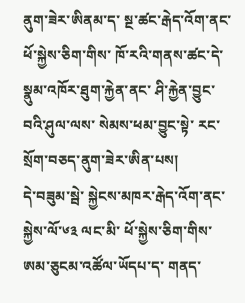ནུག་ཟེར་ཨིནམ་ད་ སྔ་ཚང་རྒེད་འོག་ནང་ ཕོ་སྐྱེས་ཅིག་གིས་ ཁོ་རའི་གནས་ཚང་དེ་ སྣུམ་འཁོར་ཐུག་རྐྱེན་ནང་ ཤི་རྐྱེན་བྱུང་བའི་ཤུལ་ལས་ སེམས་ཕམ་བྱུང་སྟེ་ རང་སྲོག་བཅད་ནུག་ཟེར་ཨིན་པས།
དེ་བཟུམ་སྦེ་ སྐྱེངས་མཁར་རྒེད་འོག་ནང་ སྐྱེས་ལོ་༦༣ ལང་མི་ ཕོ་སྐྱེས་ཅིག་གིས་ ཨམ་ཅུངམ་འཚོལ་ཡོདཔ་ད་ གནད་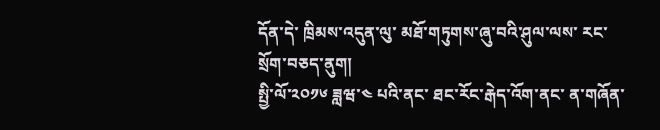དོན་དེ་ ཁྲིམས་འདུན་ལུ་ མཐོ་གཏུགས་ཞུ་བའི་ཤུལ་ལས་ རང་སྲོག་བཅད་ནུག།
སྤྱི་ལོ་༢༠༡༦ ཟླཝ་༤ པའི་ནང་ ཐང་རོང་རྒེད་འོག་ནང་ ན་གཞོན་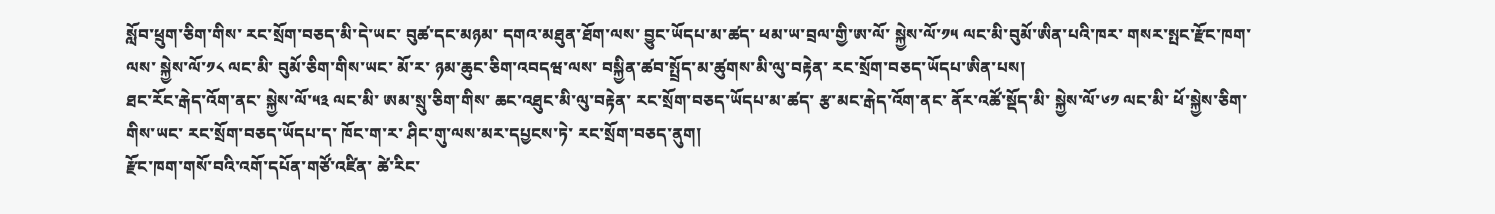སློབ་ཕྲུག་ཅིག་གིས་ རང་སྲོག་བཅད་མི་དེ་ཡང་ བུཚ་དང་མཉམ་ དགའ་མཐུན་ཐོག་ལས་ བྱུང་ཡོདཔ་མ་ཚད་ ཕམ་ཡ་བྲལ་གྱི་ཨ་ལོ་ སྐྱེས་ལོ་༡༥ ལང་མི་བུམོ་ཨིན་པའི་ཁར་ གསར་སྤང་རྫོང་ཁག་ལས་ སྐྱེས་ལོ་༡༨ ལང་མི་ བུམོ་ཅིག་གིས་ཡང་ མོ་ར་ ཉམ་ཆུང་ཅིག་འབདཝ་ལས་ བསྐྱིན་ཚབ་སྤྲོད་མ་ཚུགས་མི་ལུ་བརྟེན་ རང་སྲོག་བཅད་ཡོདཔ་ཨིན་པས།
ཐང་རོང་རྒེད་འོག་ནང་ སྐྱེས་ལོ་༥༣ ལང་མི་ ཨམ་སྲུ་ཅིག་གིས་ ཆང་འཐུང་མི་ལུ་བརྟེན་ རང་སྲོག་བཅད་ཡོདཔ་མ་ཚད་ རྩ་མང་རྒེད་འོག་ནང་ ནོར་འཚོ་སྡོད་མི་ སྐྱེས་ལོ་༦༡ ལང་མི་ ཕོ་སྐྱེས་ཅིག་གིས་ཡང་ རང་སྲོག་བཅད་ཡོདཔ་ད་ ཁོང་ག་ར་ ཤིང་གུ་ལས་མར་དཔྱངས་ཏེ་ རང་སྲོག་བཅད་ནུག།
རྫོང་ཁག་གསོ་བའི་འགོ་དཔོན་གཙོ་འཛིན་ ཚེ་རིང་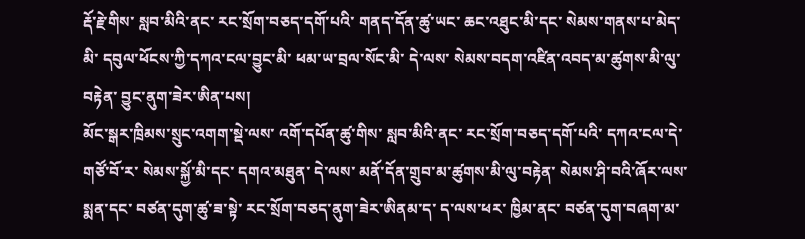རྡོ་རྗེ་གིས་ སླབ་མིའི་ནང་ རང་སྲོག་བཅད་དགོ་པའི་ གནད་དོན་ཚུ་ཡང་ ཆང་འཐུང་མི་དང་ སེམས་གནས་པ་མེད་མི་ དབུལ་ཕོངས་ཀྱི་དཀའ་ངལ་བྱུང་མི་ ཕམ་ཡ་བྲལ་སོང་མི་ དེ་ལས་ སེམས་བདག་འཛིན་འབད་མ་ཚུགས་མི་ལུ་བརྟེན་ བྱུང་ནུག་ཟེར་ཨིན་པས།
མོང་སྒར་ཁྲིམས་སྲུང་འགག་སྡེ་ལས་ འགོ་དཔོན་ཚུ་གིས་ སླབ་མིའི་ནང་ རང་སྲོག་བཅད་དགོ་པའི་ དཀའ་ངལ་དེ་ གཙོ་བོ་ར་ སེམས་སྐྱོ་མི་དང་ དགའ་མཐུན་ དེ་ལས་ མནོ་དོན་གྲུབ་མ་ཚུགས་མི་ལུ་བརྟེན་ སེམས་ཤི་བའི་ཞོར་ལས་ སྨན་དང་ བཙན་དུག་ཚུ་ཟ་སྟེ་ རང་སྲོག་བཅད་ནུག་ཟེར་ཨིནམ་ད་ ད་ལས་ཕར་ ཁྱིམ་ནང་ བཙན་དུག་བཞག་མ་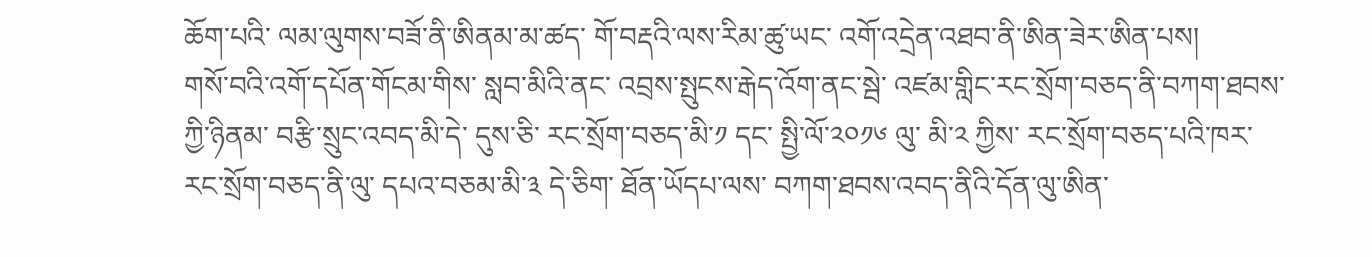ཆོག་པའི་ ལམ་ལུགས་བཟོ་ནི་ཨིནམ་མ་ཚད་ གོ་བརྡའི་ལས་རིམ་ཚུ་ཡང་ འགོ་འདྲེན་འཐབ་ནི་ཨིན་ཟེར་ཨིན་པས།
གསོ་བའི་འགོ་དཔོན་གོངམ་གིས་ སླབ་མིའི་ནང་ འབྲས་སྤུངས་རྒེད་འོག་ནང་སྦེ་ འཛམ་གླིང་རང་སྲོག་བཅད་ནི་བཀག་ཐབས་ཀྱི་ཉིནམ་ བརྩི་སྲུང་འབད་མི་དེ་ དུས་ཅི་ རང་སྲོག་བཅད་མི་༡ དང་ སྤྱི་ལོ་༢༠༡༦ ལུ་ མི་༢ ཀྱིས་ རང་སྲོག་བཅད་པའི་ཁར་ རང་སྲོག་བཅད་ནི་ལུ་ དཔའ་བཅམ་མི་༣ དེ་ཅིག་ ཐོན་ཡོདཔ་ལས་ བཀག་ཐབས་འབད་ནིའི་དོན་ལུ་ཨིན་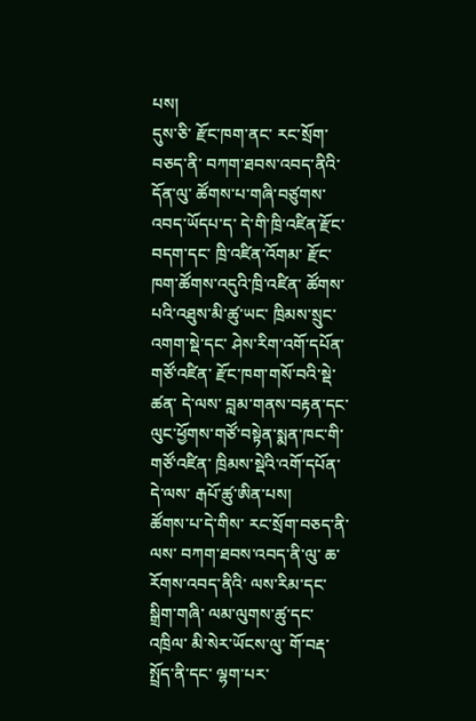པས།
དུས་ཅི་ རྫོང་ཁག་ནང་ རང་སྲོག་བཅད་ནི་ བཀག་ཐབས་འབད་ནིའི་དོན་ལུ་ ཚོགས་པ་གཞི་བཙུགས་འབད་ཡོདཔ་ད་ དེ་གི་ཁྲི་འཛིན་རྫོང་བདག་དང་ ཁྲི་འཛིན་འོགམ་ རྫོང་ཁག་ཚོགས་འདུའི་ཁྲི་འཛིན་ ཚོགས་པའི་འཐུས་མི་ཚུ་ཡང་ ཁྲིམས་སྲུང་འགག་སྡེ་དང་ ཤེས་རིག་འགོ་དཔོན་གཙོ་འཛིན་ རྫོང་ཁག་གསོ་བའི་སྡེ་ཚན་ དེ་ལས་ བླམ་གནས་བརྟན་དང་ ལུང་ཕྱོགས་གཙོ་བསྟེན་སྨན་ཁང་གི་གཙོ་འཛིན་ ཁྲིམས་སྡེའི་འགོ་དཔོན་ དེ་ལས་ རྒཔོ་ཚུ་ཨིན་པས།
ཚོགས་པ་དེ་གིས་ རང་སྲོག་བཅད་ནི་ལས་ བཀག་ཐབས་འབད་ནི་ལུ་ ཆ་རོགས་འབད་ནིའི་ ལས་རིམ་དང་ སྒྲིག་གཞི་ ལམ་ལུགས་ཚུ་དང་འཁྲིལ་ མི་སེར་ཡོངས་ལུ་ གོ་བརྡ་སྤྲོད་ནི་དང་ ལྷག་པར་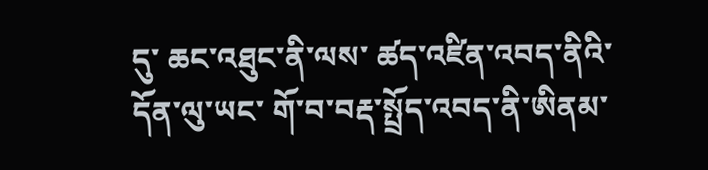དུ་ ཆང་འཐུང་ནི་ལས་ ཚད་འཛིན་འབད་ནིའི་དོན་ལུ་ཡང་ གོ་བ་བརྡ་སྤྲོད་འབད་ནི་ཨིནམ་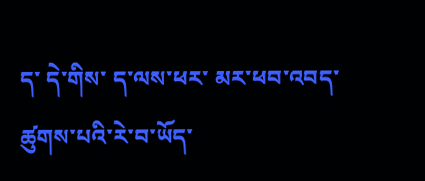ད་ དེ་གིས་ ད་ལས་ཕར་ མར་ཕབ་འབད་ཚུགས་པའི་རེ་བ་ཡོད་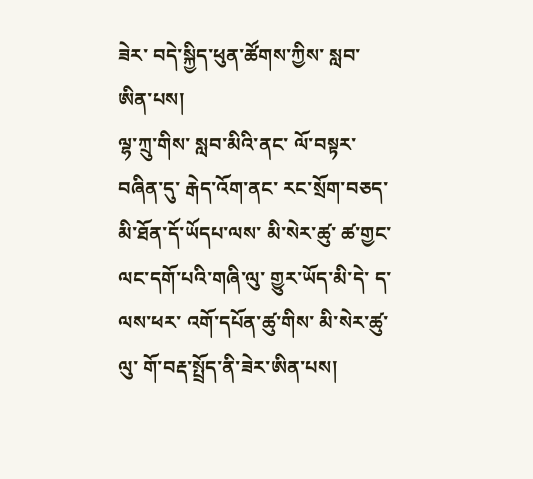ཟེར་ བདེ་སྐྱིད་ཕུན་ཚོགས་ཀྱིས་ སླབ་ཨིན་པས།
ལྷ་ཀྲུ་གིས་ སླབ་མིའི་ནང་ ལོ་བསྟར་བཞིན་དུ་ རྒེད་འོག་ནང་ རང་སྲོག་བཅད་མི་ཐོན་དོ་ཡོདཔ་ལས་ མི་སེར་ཚུ་ ཚ་གྱང་ལང་དགོ་པའི་གཞི་ལུ་ གྱུར་ཡོད་མི་དེ་ ད་ལས་ཕར་ འགོ་དཔོན་ཚུ་གིས་ མི་སེར་ཚུ་ལུ་ གོ་བརྡ་སྤྲོད་ནི་ཟེར་ཨིན་པས།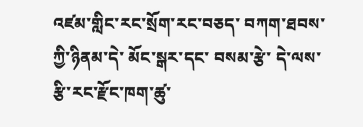འཛམ་གླིང་རང་སྲོག་རང་བཅད་ བཀག་ཐབས་ཀྱི་ཉིནམ་དེ་ མོང་སྒར་དང་ བསམ་རྩེ་ དེ་ལས་ རྩི་རང་རྫོང་ཁག་ཚུ་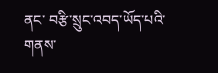ནང་ བརྩི་སྲུང་འབད་ཡོད་པའི་གནས་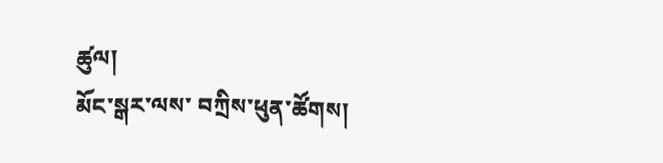ཚུལ།
མོང་སྒར་ལས་ བཀྲིས་ཕུན་ཚོགས།